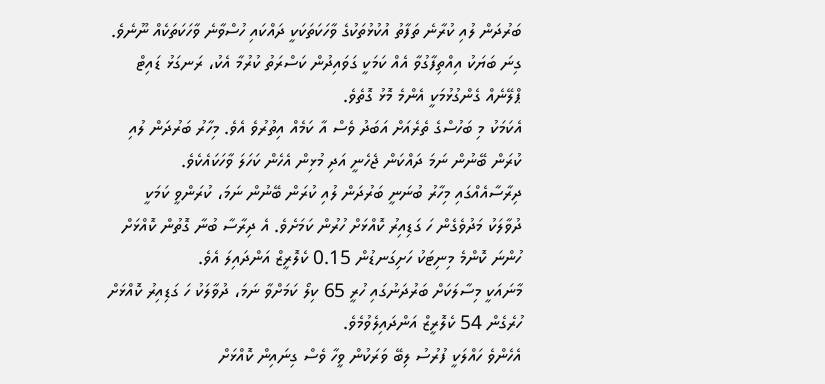ބަރުދަން ލުއި ކުރާނެ ތަފާތު އުކުޅުތަކުގެ ވާހަކަތަކަކީ ދައްކައި ހުސްވާނެ ވާހަކަތަކެއް ނޫނެވެ. ގިނަ ބަޔަކު އިއްތިފާގުވާ އެއް ކަމަކީ ގަވައިދުން ކަސްރަތު ކުރުމާ އެކު، ރަނގަޅު ޑައިޓް ޕްލޭނެއް ގެންގުޅުމަކީ އެންމެ މޮޅު ގޮތެވެ.
އެކަމަކު މި ބަހުސްގެ ތެރެއަށް އަބަދު ވެސް އާ ކަމެއް އިތުރުވެ އެވެ. މިހާރު ބަރުދަން ލުއި ކުރަން ބޭނުން ނަމަ ދައްކަން ޖެހެނީ އަދި މުޅިން އެހެން ކަހަލަ ވާހަކައެކެވެ.
ދިރާސާއެއްގައި މިހާރު ބުނަނީ ބަރުދަން ލުއި ކުރަން ބޭނުން ނަމަ، ކުރަންވީ ކަމަކީ ދުވާލަކު މަދުވެގެން ހަ ގަޑިއިރު ކޮއްޅަށް ހުރުން ކަމަށެވެ. އެ ދިރާސާ ބުނާ ގޮތުން ކޮއްޅަށް ހުންނަ ކޮންމެ މިނިޓަކު ހަށިގަނޑުން 0.15 ކެލޮރީޒް އަންދައިލަ އެވެ.
މާނައަކީ މިސާލަކަށް ބަރުދަނުގައި ހުރީ 65 ކިލޯ ކަމަށްވާ ނަމަ، ދުވާލަކު ހަ ގަޑިއިރު ކޮއްޅަށް ހުރެގެން 54 ކެލޮރީޒް އަންދައިލެވުމެވެ.
އެހެންވެ ހައްލަކީ ފުރުސު ލިބޭ ވަރަކުން ވީހާ ވެސް ގިނައިން ކޮއްޅަށް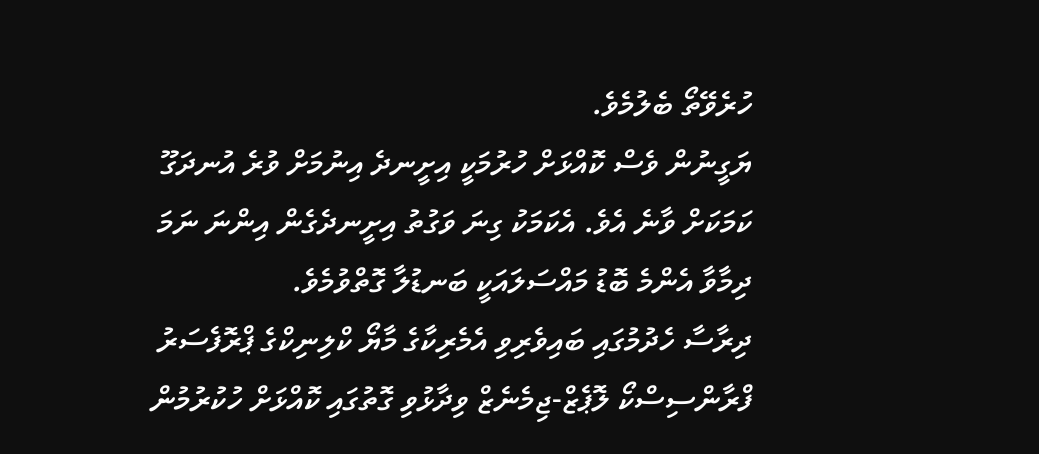ހުރެވޭތޯ ބެލުމެވެ.
ޔަގީނުން ވެސް ކޮއްޅަށް ހުރުމަކީ އިށީނދެ އިނުމަށް ވުރެ އުނދަގޫ ކަމަކަށް ވާނެ އެވެ. އެކަމަކު ގިނަ ވަގުތު އިށީނދެގެން އިންނަ ނަމަ ދިމާވާ އެންމެ ބޮޑު މައްސަލައަކީ ބަނޑުލާ ގޮތްވުމެވެ.
ދިރާސާ ހެދުމުގައި ބައިވެރިވި އެމެރިކާގެ މާޔޯ ކްލިނިކްގެ ޕްރޮފެސަރު ފްރާންސިސްކޯ ލޮޕެޒް-ޖިމެނެޒް ވިދާޅުވި ގޮތުގައި ކޮއްޅަށް ހުކުރުމުން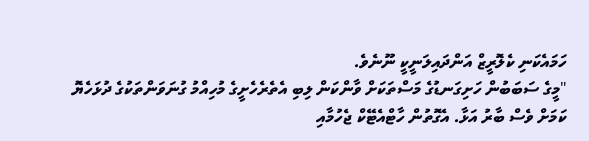ހަމައެކަނި ކެލޮރީޒް އަންދައިލަނީކީ ނޫނެވެ.
"މީގެ ސަބަބުން ހަށިގަނޑުގެ މަސްތަކަށް ވާންކަން ލިބި އެތެރެހެށީގެ މުހިއްމު ގުނަވަންތަކުގެ ދުޅަހެޔޮ ކަމަށް ވެސް ބާރު އަޅާ. އެގޮތުން ހާޓްއެޓޭކް ޖެހުމާއި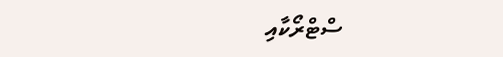ސްޓްރޯކާއި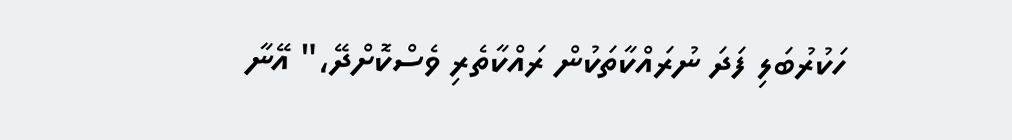ހަކުރުބަލި ފަދަ ނުރައްކާތަކުން ރައްކާތެރި ވެސްކޮށްދޭ،" އޭނާ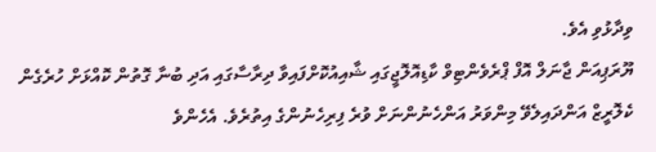ވިދާޅުވި އެވެ.
ޔޫރަޕިއަން ޖާނަލް އޮފް ޕްރެވެންޓިވް ކާޑިއޮލޮޖީގައި ޝާއިއުކޮށްފައިވާ ދިރާސާގައި އަދި ބުނާ ގޮތުން ކޮއްޅަށް ހުރެގެން ކެލޮރީޒް އަންދައިލެވޭ މިންވަރު އަންހެނުންނަށް ވުރެ ފިރިހެނުންގެ އިތުރެވެ. އެހެންވެ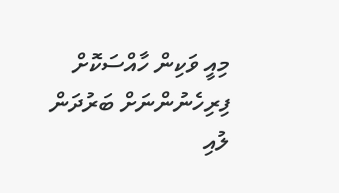މިއީ ވަކިން ހާއްސަކޮށް ފިރިހެނުންނަށް ބަރުދަން ލުއި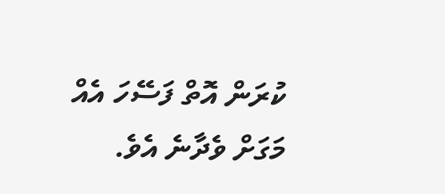ކުރަން އޮތް ފަސޭހަ އެއް މަގަށް ވެދާނެ އެވެ.